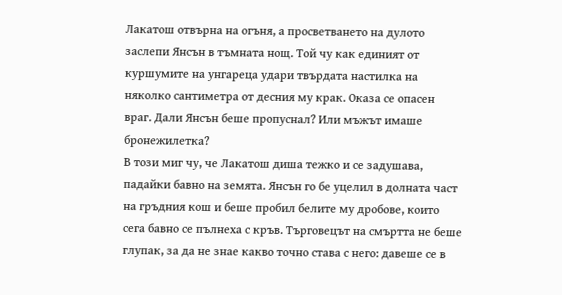Лакатош отвърна на огъня, а просветването на дулото заслепи Янсън в тъмната нощ. Той чу как единият от куршумите на унгареца удари твърдата настилка на няколко сантиметра от десния му крак. Оказа се опасен враг. Дали Янсън беше пропуснал? Или мъжът имаше бронежилетка?
В този миг чу, че Лакатош диша тежко и се задушава, падайки бавно на земята. Янсън го бе уцелил в долната част на гръдния кош и беше пробил белите му дробове, които сега бавно се пълнеха с кръв. Търговецът на смъртта не беше глупак, за да не знае какво точно става с него: давеше се в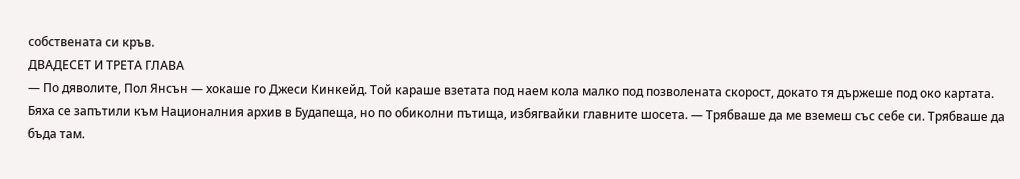собствената си кръв.
ДВАДЕСЕТ И ТРЕТА ГЛАВА
— По дяволите, Пол Янсън — хокаше го Джеси Кинкейд. Той караше взетата под наем кола малко под позволената скорост, докато тя държеше под око картата. Бяха се запътили към Националния архив в Будапеща, но по обиколни пътища, избягвайки главните шосета. — Трябваше да ме вземеш със себе си. Трябваше да бъда там.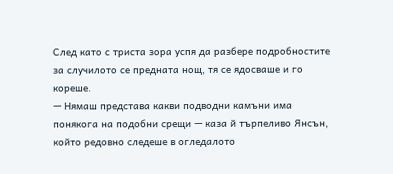След като с триста зора успя да разбере подробностите за случилото се предната нощ, тя се ядосваше и го кореше.
— Нямаш представа какви подводни камъни има понякога на подобни срещи — каза й търпеливо Янсън, който редовно следеше в огледалото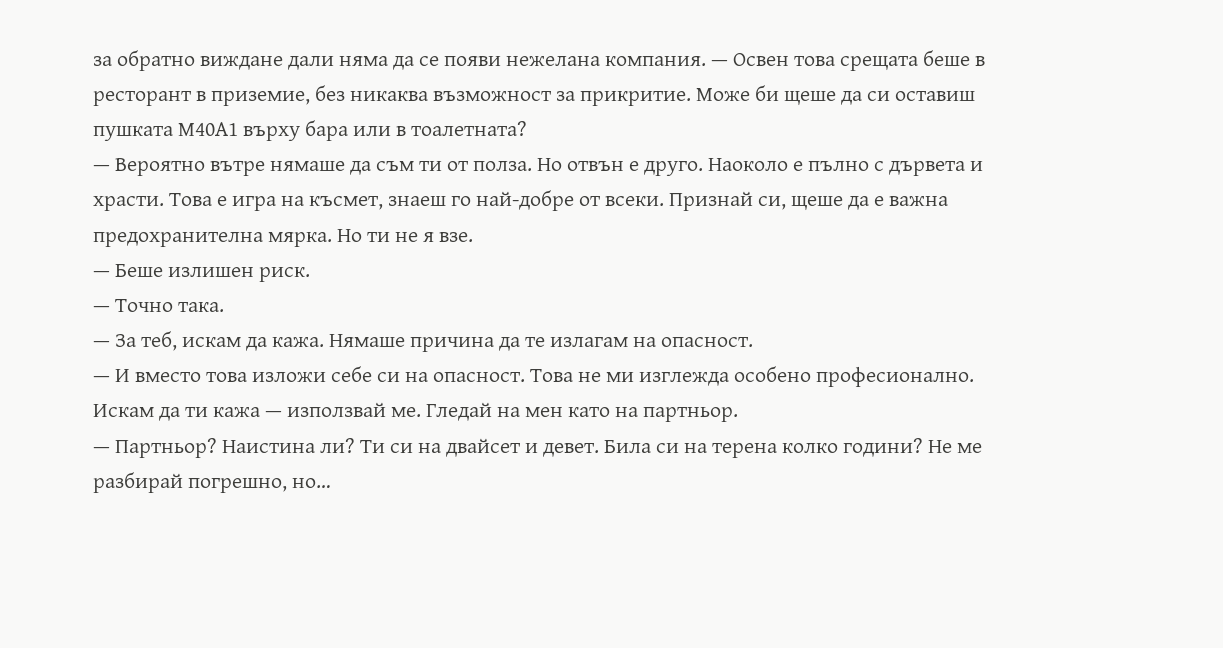за обратно виждане дали няма да се появи нежелана компания. — Освен това срещата беше в ресторант в приземие, без никаква възможност за прикритие. Може би щеше да си оставиш пушката М40А1 върху бара или в тоалетната?
— Вероятно вътре нямаше да съм ти от полза. Но отвън е друго. Наоколо е пълно с дървета и храсти. Това е игра на късмет, знаеш го най-добре от всеки. Признай си, щеше да е важна предохранителна мярка. Но ти не я взе.
— Беше излишен риск.
— Точно така.
— За теб, искам да кажа. Нямаше причина да те излагам на опасност.
— И вместо това изложи себе си на опасност. Това не ми изглежда особено професионално. Искам да ти кажа — използвай ме. Гледай на мен като на партньор.
— Партньор? Наистина ли? Ти си на двайсет и девет. Била си на терена колко години? Не ме разбирай погрешно, но…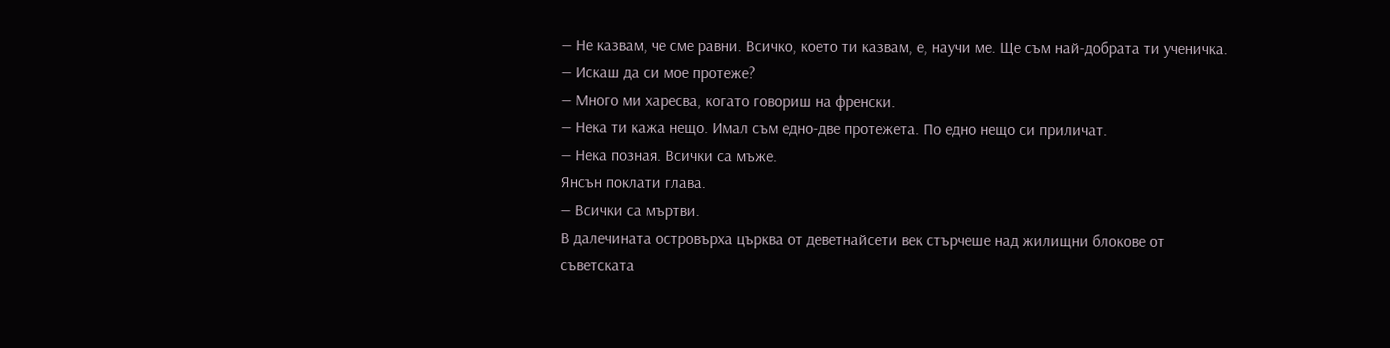— Не казвам, че сме равни. Всичко, което ти казвам, е, научи ме. Ще съм най-добрата ти ученичка.
— Искаш да си мое протеже?
— Много ми харесва, когато говориш на френски.
— Нека ти кажа нещо. Имал съм едно-две протежета. По едно нещо си приличат.
— Нека позная. Всички са мъже.
Янсън поклати глава.
— Всички са мъртви.
В далечината островърха църква от деветнайсети век стърчеше над жилищни блокове от съветската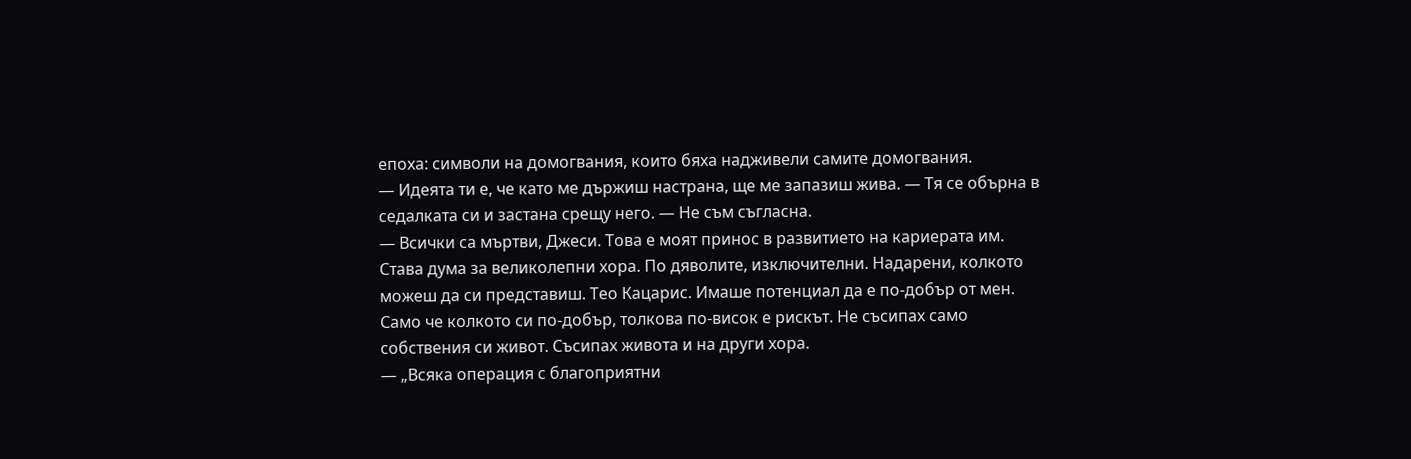епоха: символи на домогвания, които бяха надживели самите домогвания.
— Идеята ти е, че като ме държиш настрана, ще ме запазиш жива. — Тя се обърна в седалката си и застана срещу него. — Не съм съгласна.
— Всички са мъртви, Джеси. Това е моят принос в развитието на кариерата им. Става дума за великолепни хора. По дяволите, изключителни. Надарени, колкото можеш да си представиш. Тео Кацарис. Имаше потенциал да е по-добър от мен. Само че колкото си по-добър, толкова по-висок е рискът. Не съсипах само собствения си живот. Съсипах живота и на други хора.
— „Всяка операция с благоприятни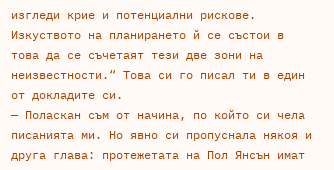изгледи крие и потенциални рискове. Изкуството на планирането й се състои в това да се съчетаят тези две зони на неизвестности.“ Това си го писал ти в един от докладите си.
— Поласкан съм от начина, по който си чела писанията ми. Но явно си пропуснала някоя и друга глава: протежетата на Пол Янсън имат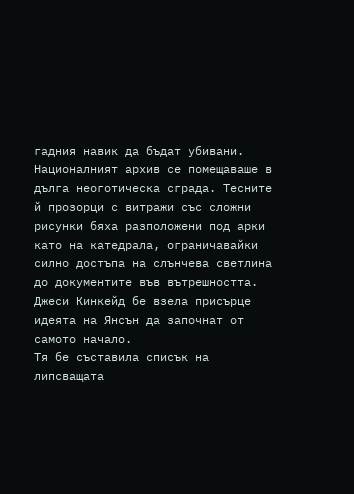гадния навик да бъдат убивани.
Националният архив се помещаваше в дълга неоготическа сграда. Тесните й прозорци с витражи със сложни рисунки бяха разположени под арки като на катедрала, ограничавайки силно достъпа на слънчева светлина до документите във вътрешността. Джеси Кинкейд бе взела присърце идеята на Янсън да започнат от самото начало.
Тя бе съставила списък на липсващата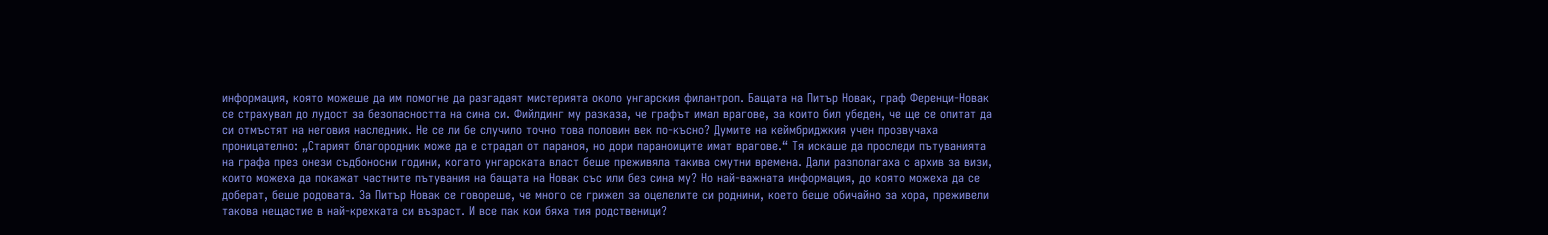информация, която можеше да им помогне да разгадаят мистерията около унгарския филантроп. Бащата на Питър Новак, граф Ференци-Новак се страхувал до лудост за безопасността на сина си. Фийлдинг му разказа, че графът имал врагове, за които бил убеден, че ще се опитат да си отмъстят на неговия наследник. Не се ли бе случило точно това половин век по-късно? Думите на кеймбриджкия учен прозвучаха проницателно: „Старият благородник може да е страдал от параноя, но дори параноиците имат врагове.“ Тя искаше да проследи пътуванията на графа през онези съдбоносни години, когато унгарската власт беше преживяла такива смутни времена. Дали разполагаха с архив за визи, които можеха да покажат частните пътувания на бащата на Новак със или без сина му? Но най-важната информация, до която можеха да се доберат, беше родовата. За Питър Новак се говореше, че много се грижел за оцелелите си роднини, което беше обичайно за хора, преживели такова нещастие в най-крехката си възраст. И все пак кои бяха тия родственици?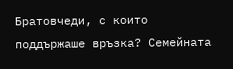Братовчеди, с които поддържаше връзка? Семейната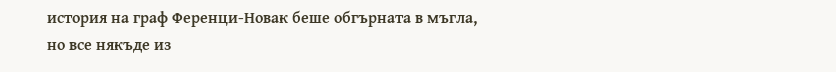история на граф Ференци-Новак беше обгърната в мъгла, но все някъде из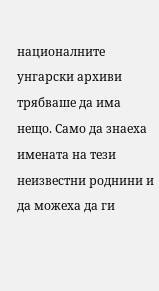националните унгарски архиви трябваше да има нещо. Само да знаеха имената на тези неизвестни роднини и да можеха да ги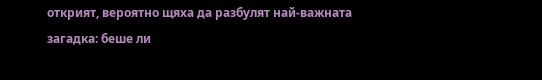открият, вероятно щяха да разбулят най-важната загадка: беше ли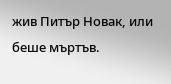жив Питър Новак, или беше мъртъв.